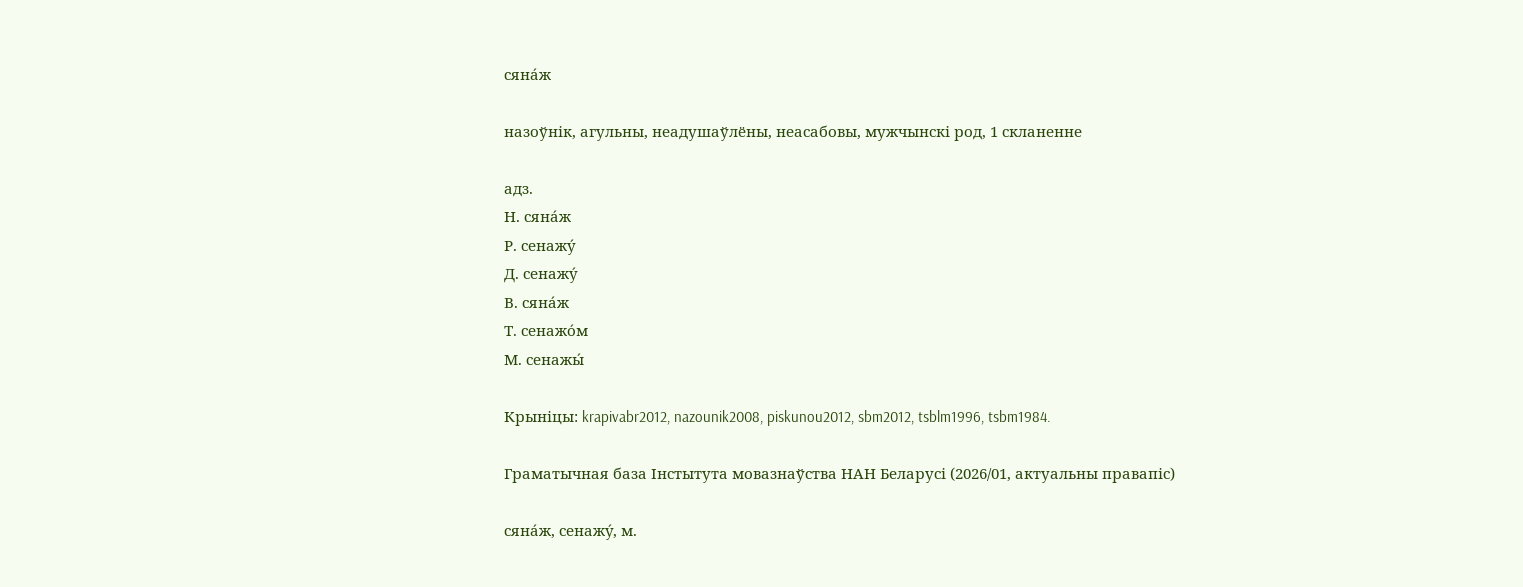сяна́ж

назоўнік, агульны, неадушаўлёны, неасабовы, мужчынскі род, 1 скланенне

адз.
Н. сяна́ж
Р. сенажу́
Д. сенажу́
В. сяна́ж
Т. сенажо́м
М. сенажы́

Крыніцы: krapivabr2012, nazounik2008, piskunou2012, sbm2012, tsblm1996, tsbm1984.

Граматычная база Інстытута мовазнаўства НАН Беларусі (2026/01, актуальны правапіс)

сяна́ж, сенажу́, м.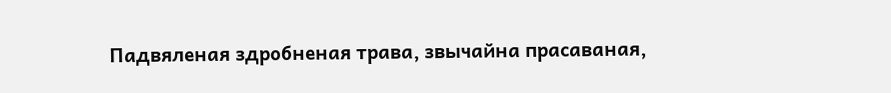Падвяленая здробненая трава, звычайна прасаваная,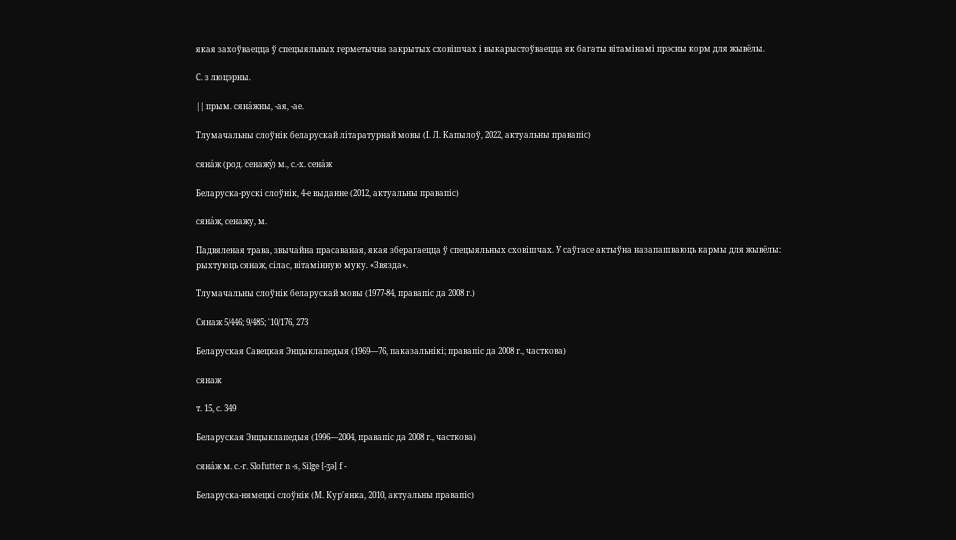якая захоўваецца ў спецыяльных герметычна закрытых сховішчах і выкарыстоўваецца як багаты вітамінамі прэсны корм для жывёлы.

С. з люцэрны.

|| прым. сяна́жны, -ая, -ае.

Тлумачальны слоўнік беларускай літаратурнай мовы (І. Л. Капылоў, 2022, актуальны правапіс)

сяна́ж (род. сенажу́) м., с.-х. сена́ж

Беларуска-рускі слоўнік, 4-е выданне (2012, актуальны правапіс)

сяна́ж, сенажу, м.

Падвяленая трава, звычайна прасаваная, якая зберагаецца ў спецыяльных сховішчах. У саўгасе актыўна назапашваюць кармы для жывёлы: рыхтуюць сянаж, сілас, вітамінную муку. «Звязда».

Тлумачальны слоўнік беларускай мовы (1977-84, правапіс да 2008 г.)

Сянаж 5/446; 9/485; '10/176, 273

Беларуская Савецкая Энцыклапедыя (1969—76, паказальнікі; правапіс да 2008 г., часткова)

сянаж

т. 15, с. 349

Беларуская Энцыклапедыя (1996—2004, правапіс да 2008 г., часткова)

сяна́ж м. с.-г. Slofutter n -s, Silge [-ʒə] f -

Беларуска-нямецкі слоўнік (М. Кур'янка, 2010, актуальны правапіс)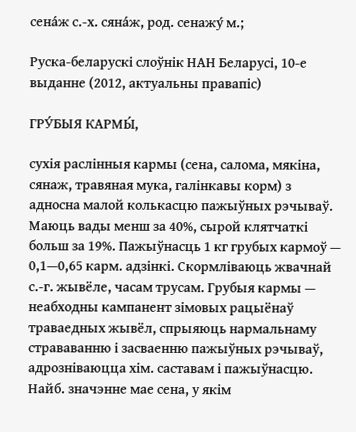сена́ж с.-х. сяна́ж, род. сенажу́ м.;

Руска-беларускі слоўнік НАН Беларусі, 10-е выданне (2012, актуальны правапіс)

ГРУ́БЫЯ КАРМЫ́,

сухія раслінныя кармы (сена, салома, мякіна, сянаж, травяная мука, галінкавы корм) з адносна малой колькасцю пажыўных рэчываў. Маюць вады менш за 40%, сырой клятчаткі больш за 19%. Пажыўнасць 1 кг грубых кармоў — 0,1—0,65 карм. адзінкі. Скормліваюць жвачнай с.-г. жывёле, часам трусам. Грубыя кармы — неабходны кампанент зімовых рацыёнаў траваедных жывёл, спрыяюць нармальнаму страваванню і засваенню пажыўных рэчываў, адрозніваюцца хім. саставам і пажыўнасцю. Найб. значэнне мае сена, у якім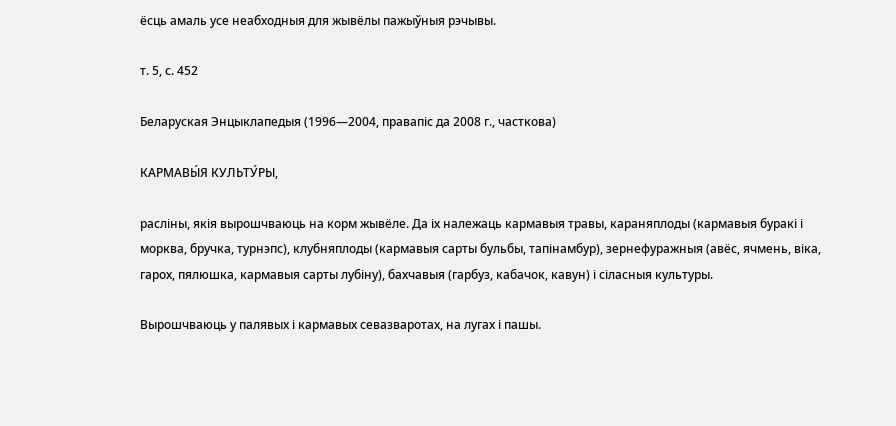ёсць амаль усе неабходныя для жывёлы пажыўныя рэчывы.

т. 5, с. 452

Беларуская Энцыклапедыя (1996—2004, правапіс да 2008 г., часткова)

КАРМАВЫ́Я КУЛЬТУ́РЫ,

расліны, якія вырошчваюць на корм жывёле. Да іх належаць кармавыя травы, караняплоды (кармавыя буракі і морква, бручка, турнэпс), клубняплоды (кармавыя сарты бульбы, тапінамбур), зернефуражныя (авёс, ячмень, віка, гарох, пялюшка, кармавыя сарты лубіну), бахчавыя (гарбуз, кабачок, кавун) і сіласныя культуры.

Вырошчваюць у палявых і кармавых севазваротах, на лугах і пашы.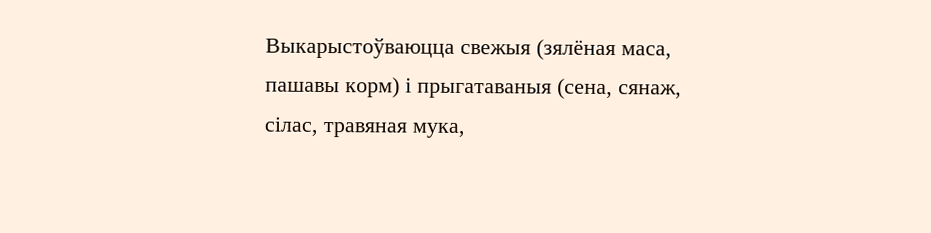Выкарыстоўваюцца свежыя (зялёная маса, пашавы корм) і прыгатаваныя (сена, сянаж, сілас, травяная мука,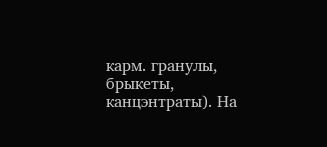карм. гранулы, брыкеты, канцэнтраты). На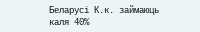Беларусі К.к. займаюць каля 40%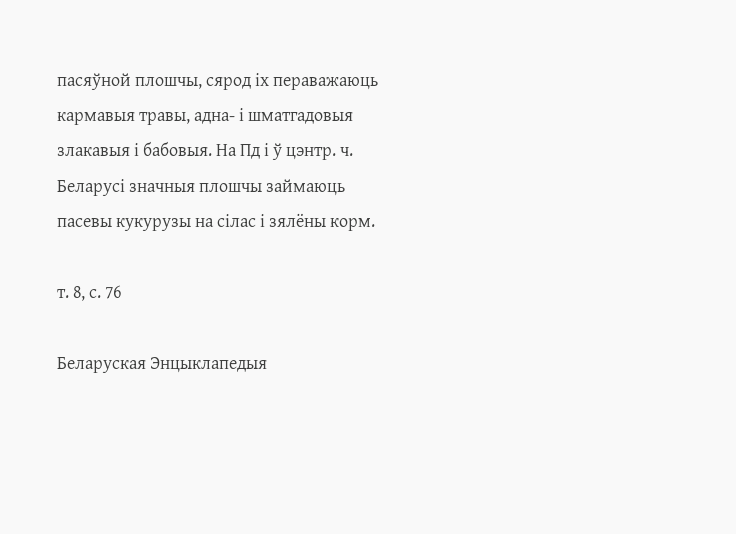пасяўной плошчы, сярод іх пераважаюць кармавыя травы, адна- і шматгадовыя злакавыя і бабовыя. На Пд і ў цэнтр. ч. Беларусі значныя плошчы займаюць пасевы кукурузы на сілас і зялёны корм.

т. 8, с. 76

Беларуская Энцыклапедыя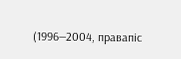(1996—2004, правапіс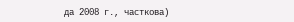да 2008 г., часткова)